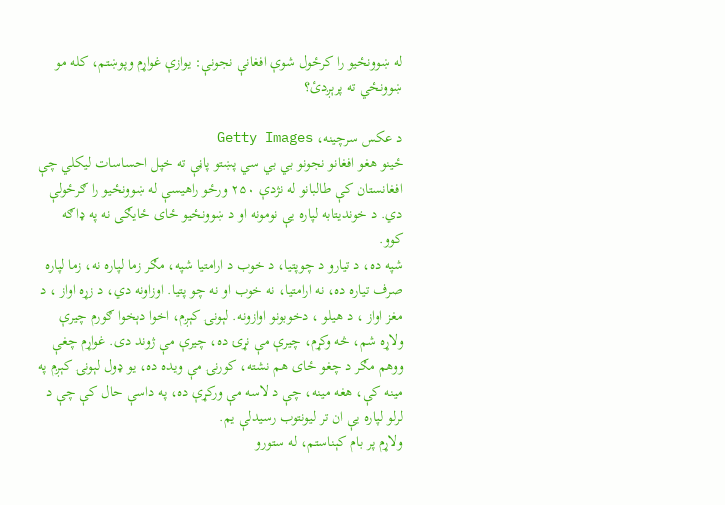له ښوونځیو را کرځول شوې افغانې نجونې: یوازې غواړم وپوښتم، کله مو ښوونځي ته پرېږدئ؟

د عکس سرچینه، Getty Images
ځینو هغو افغانو نجونو بي بي سي پښتو پاڼې ته خپل احساسات لیکلي چې افغانستان کې طالبانو له نژدې ۲۵۰ ورځو راهیسې له ښوونځیو را ګرځولې دي. د خوندیتابه لپاره یې نومونه او د ښوونځیو ځای ځایګی نه په ډاګه کوو.
شپه ده، د تیارو د چوپتیا، د خوب د ارامتیا شپه، مګر زما لپاره نه، زما لپاره صرف تیاره ده، نه ارامتیا، نه خوب او نه چو پتیا. اوزاونه دي، د زړه اواز ، د مغز اواز ، د هیلو ، دخوبونو اوازونه. لېونۍ کېږم، اخوا دېخوا ګورم چیرې ولاړه شم، څه وکړم، چیرې مې نړۍ ده، چیرې مې ژوند دی. غواړم چغې ووهم مګر د چغو ځای هم نشته، کورنۍ مې ویده ده، یو ډول لېونۍ کېږم په مینه کې، هغه مینه، چې د لاسه مې ورکړې ده، په داسې حال کې چې د لرلو لپاره یې ان تر لیونتوب رسیدلې یم.
ولاړم پر بام کېناستم، له ستورو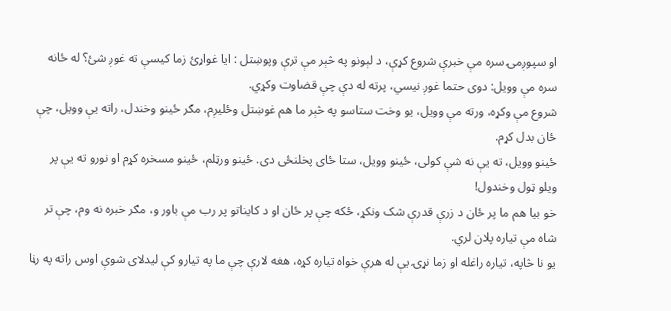او سپوږمۍ سره مې خبرې شروع کړې، د لېونو په څېر مې ترې وپوښتل : ایا غواړئ زما کیسې ته غوږ شئ؟ له ځانه سره مې وویل: دوی حتما غوږ نیسي، پرته له دې چې قضاوت وکړي.
شروع مې وکړه، ورته مې وویل، یو وخت ستاسو په څېر ما هم غوښتل وځلیږم، مګر ځینو وخندل، راته یې وویل، چې ځان بدل کړم.
ځینو وویل، ته یې نه شې کولی، ځینو وویل، ستا ځای پخلنځی دی. ځینو ورټلم، ځینو مسخره کړم او نورو ته یې پر ویلو ټول وخندول!
خو بیا هم ما پر ځان د زرې قدرې شک ونکړ، ځکه چې پر ځان او د کايناتو پر رب مې باور و، مګر خبره نه وم، چې تر شاه مې تیاره پلان لري.
یو نا څاپه، تیاره راغله او زما نړۍ یې له هرې خواه تیاره کړه، هغه لارې چې ما په تیارو کې لیدلای شوې اوس راته په رڼا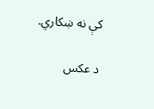کې نه ښکاري.

د عکس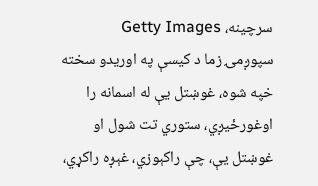سرچینه، Getty Images
سپوږمۍ زما د کیسې په اوریدو سخته خپه شوه، غوښتل یې له اسمانه را اوغورځیږي، ستوري تت شول او غوښتل یې، چې راکېوزي، غېږه راکړي،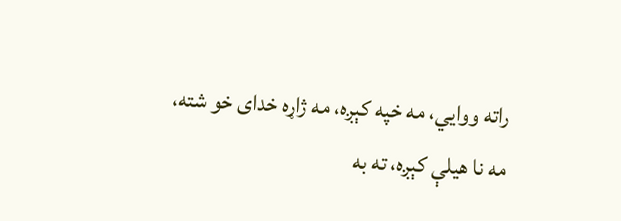راته ووایي، مه خپه کېږه، مه ژاړه خدای خو شته، مه نا هیلې کېږه، ته به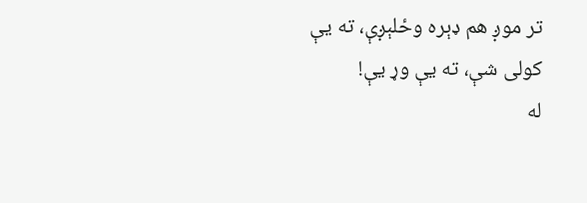تر موږ هم ډېره وځلېږې، ته یې کولی شې، ته یې وړ یې!
له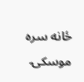ځانه سره موسکۍ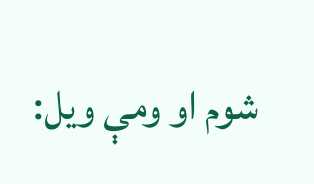شوم او ومې ویل: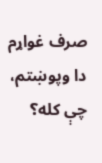صرف غواړم دا وپوښتم، چې کله؟